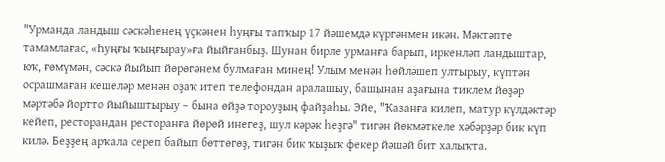"Урманда ландыш сәскәһенең үҫкәнен һуңғы тапҡыр 17 йәшемдә күргәнмен икән. Мәктәпте тамамлағас, «Һуңғы ҡыңғырау»ға йыйғанбыҙ. Шунан бирле урманға барып, иркенләп ландыштар, юҡ, ғөмүмән, сәскә йыйып йөрөгәнем булмаған минең! Улым менән һөйләшеп ултырыу, күптән осрашмаған кешеләр менән оҙаҡ итеп телефондан аралашыу, башынан аҙағына тиклем йөҙәр мәртәбә йортто йыйыштырыу – бына өйҙә тороуҙың файҙаһы. Эйе, "Ҡазанға килеп, матур күлдәктәр кейеп, ресторандан ресторанға йөрөй инегеҙ, шул кәрәк һеҙгә" тигән йөкмәткеле хәбәрҙәр бик күп килә. Беҙҙең арҡала сереп байып бөттөгөҙ, тигән бик ҡыҙыҡ фекер йәшәй бит халыҡта.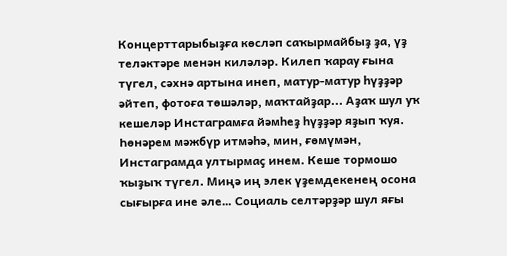Концерттарыбыҙға көсләп саҡырмайбыҙ ҙа, үҙ теләктәре менән киләләр. Килеп ҡарау ғына түгел, сәхнә артына инеп, матур-матур һүҙҙәр әйтеп, фотоға төшәләр, маҡтайҙар... Аҙаҡ шул уҡ кешеләр Инстаграмға йәмһеҙ һүҙҙәр яҙып ҡуя. Һөнәрем мәжбүр итмәһә, мин, ғөмүмән, Инстаграмда ултырмаҫ инем. Кеше тормошо ҡыҙыҡ түгел. Миңә иң элек үҙемдекенең осона сығырға ине әле… Социаль селтәрҙәр шул яғы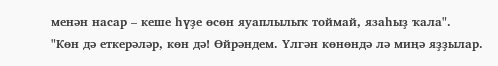менән насар – кеше һүҙе өсөн яуаплылыҡ тоймай, язаһыҙ ҡала".
"Көн дә еткерәләр, көн дә! Өйрәндем. Үлгән көнөндә лә миңә яҙҙылар.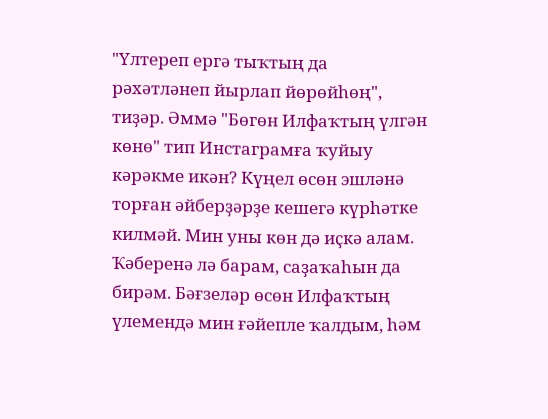"Үлтереп ергә тыҡтың да рәхәтләнеп йырлап йөрөйһөң", тиҙәр. Әммә "Бөгөн Илфаҡтың үлгән көнө" тип Инстаграмға ҡуйыу кәрәкме икән? Күңел өсөн эшләнә торған әйберҙәрҙе кешегә күрһәтке килмәй. Мин уны көн дә иҫкә алам. Ҡәберенә лә барам, саҙаҡаһын да бирәм. Бәғзеләр өсөн Илфаҡтың үлемендә мин ғәйепле ҡалдым, һәм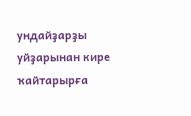ундайҙарҙы уйҙарынан кире ҡайтарырға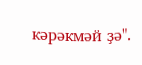кәрәкмәй ҙә".